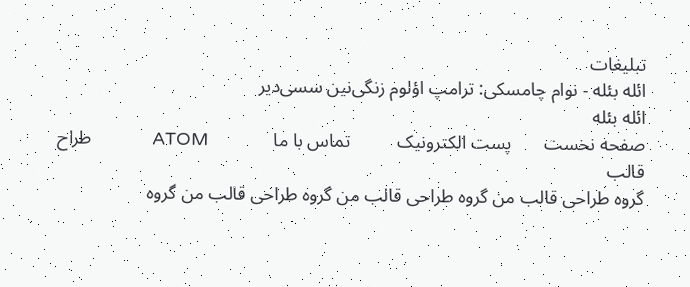تبلیغات
ائله بئله - نوام چامسکی: ترامپ اؤلوم زنگی‌نین سسی‌دیر
ائله بئله
صفحه نخست       پست الکترونیک          تماس با ما              ATOM            طراح قالب
گروه طراحی قالب من گروه طراحی قالب من گروه طراحی قالب من گروه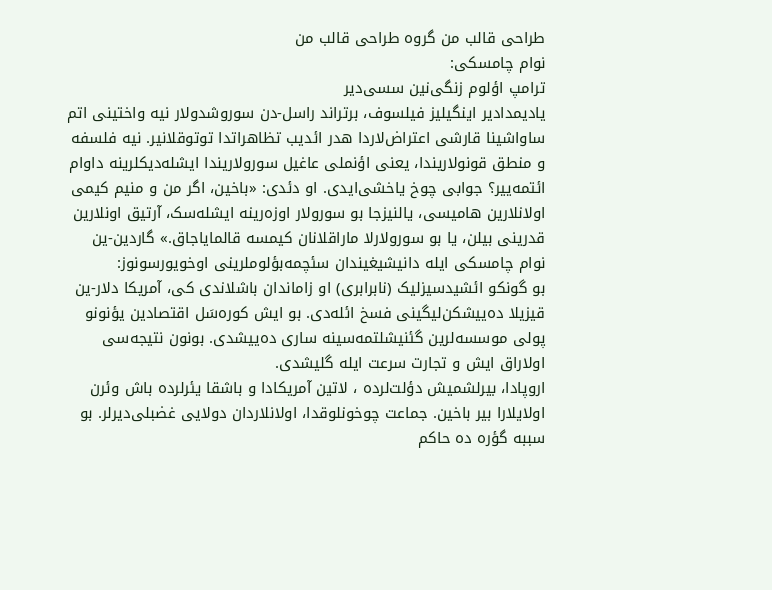طراحی قالب من گروه طراحی قالب من
نوام چامسکی:
ترامپ اؤلوم زنگی‌نین سسی‌دیر
یادیمدادیر اینگیلیز فیلسوف، برتراند راسل-دن سوروشدولار نیه واختینی اتم ساواشینا قارشی اعتراض‌لاردا هدر ائدیب تظاهراتدا توتوقلانیر. نیه فلسفه و منطق قونولاریندا، یعنی اؤنملی عاغیل سورولاریندا ایشله‌دیکلرینه داوام ائتمه‌ییر؟ جوابی چوخ یاخشی‌ایدی. او دئدی: «باخین، اگر من و منیم کیمی اولانلارین هامیسی، یالنیزجا بو سورولار اوزه‌رینه ایشله‌سک، آرتیق اونلارین قدرینی بیلن، یا بو سورولارلا ماراقلانان کیمسه قالمایاجاق.» گاردین-ین نوام چامسکی ایله دانیشیغیندان سئچمه‌بؤلوملرینی اوخویورسونوز:
بو گونکو ائشیدسیزلیک (نابرابری) او زاماندان باشلاندی کی، آمریکا دلار-ین قیزیلا ده‌ییشکن‌لیگینی فسخ ائله‌دی. بو ایش کوره‌سَل اقتصادین یؤنونو پولی موسسه‌لرین گئنیشلتمه‌سینه ساری ده‌ییشدی. بونون نتیجه‌سی اولاراق ایش و تجارت سرعت ایله گلیشدی.
اروپادا، بیرلشمیش دؤلت‌لرده ، لاتین آمریکادا و باشقا یئرلرده باش وئرن اولایلارا بیر باخین. جماعت چوخونلوقدا، اولانلاردان دولایی غضبلی‌دیرلر. بو سببه گؤره‌ ده حاکم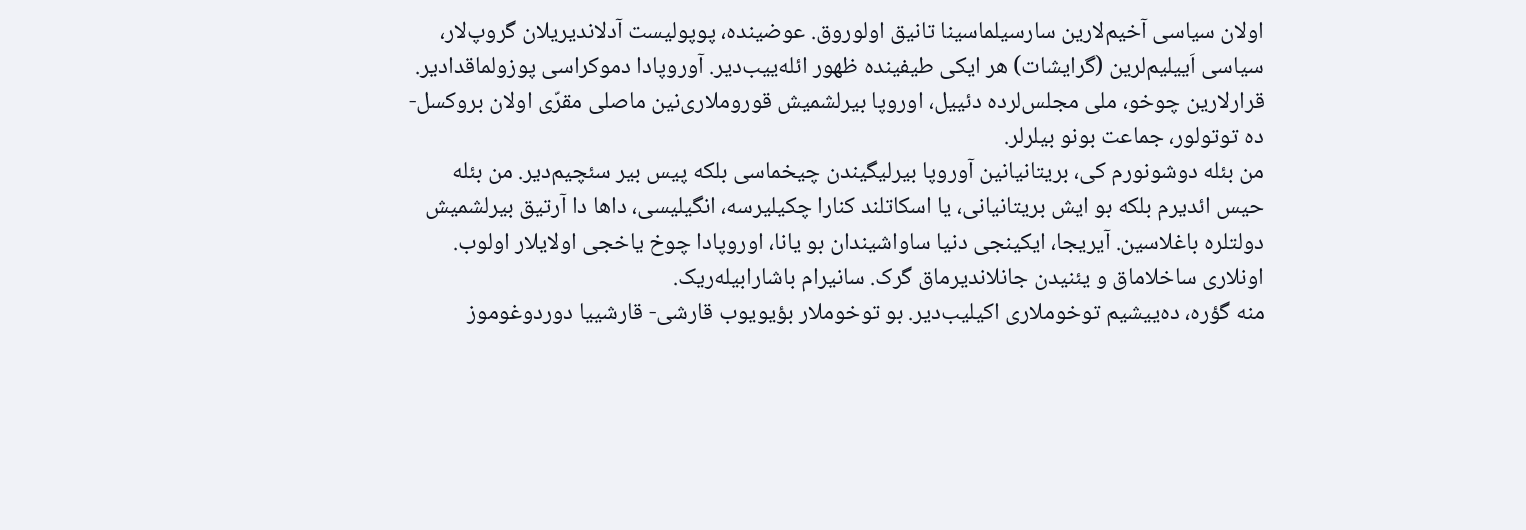اولان سیاسی آخیم‌لارین سارسیلماسینا تانیق اولوروق. عوضینده، پوپولیست آدلاندیریلان گروپ‌لار، سیاسی اَییلیم‌لرین (گرایشات) هر ایکی طیفینده ظهور ائله‌ییب‌دیر. آوروپادا دموکراسی پوزولماقدادیر. قرارلارین چوخو، ملی مجلس‌لرده دئییل، اوروپا بیرلشمیش قوروملاری‌نین ماصلی مقرّی اولان بروکسل-ده توتولور، جماعت بونو بیلرلر.
من بئله دوشونورم کی، بریتانیانین آوروپا بیرلیگیندن چیخماسی بلکه پیس بیر سئچیم‌دیر. من بئله حیس ائدیرم بلکه بو ایش بریتانیانی، یا اسکاتلند کنارا چکیلیرسه، انگیلیسی، داها دا آرتیق بیرلشمیش دولتلره باغلاسین. آیریجا، ایکینجی دنیا ساواشیندان بو یانا، اوروپادا چوخ یاخجی اولایلار اولوب. اونلاری ساخلاماق و یئنیدن جانلاندیرماق گرک. سانیرام باشارابیله‌ریک.
منه گؤره، ده‌ییشیم توخوملاری اکیلیب‌دیر. بو توخوملار بؤیویوب قارشی- قارشییا دوردوغوموز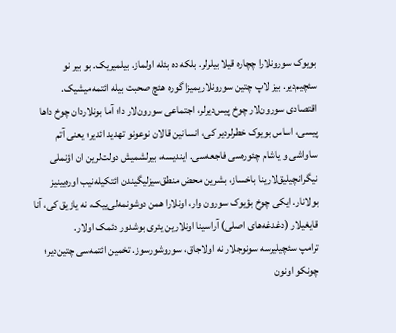بویوک سورونلارا چچاره قیلا بیلرلر. بلکه ده بئله اولماز. بیلمیریک. بو بیر نو سئچیم‌دیر. بیز لاپ چتین سورونلاریمیزا گوره هئچ صحبت بیله ائتمه‌میشیک. اقتصادی سورون‌لار چوخ پیس‌دیرلر، اجتماعی سورون‌لار دا؛ آما بونلاردان چوخ داها پیسی، اساس بویوک خطرلردیر کی، انسانین قالان نوعونو تهدید ائدیر؛ یعنی آتم ساواشی و یاشام چئوره‌سی فاجعه‌سی. ایندیسه، بیرلشمیش دولت‌لرین ان اؤنملی نیگرانچیلیق‌لارینا باخساز، بشرین محض منطق‌سیزلیگیندن ائتکیله‌نیب اوره‌یینیز بولانار. ایکی چوخ بؤیوک سورون وار، اونلارا همن دوشونمه‌لی‌ییک، نه یازیق کی، آنا قایغیلار (دغدغه‌های اصلی) آراسینا اونلارین یئری بوشدور دئمک اولار.
ترامپ سئچیلیرسه سونوجلار نه اولاجاق، سوروشورسوز. تخمین ائتمه‌سی چتین‌دیر؛ چونکو اونون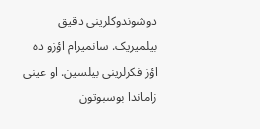دوشوندوکلرینی دقیق بیلمیریک. سانمیرام اؤزو ده اؤز فکرلرینی بیلسین. او عینی زاماندا بوسبوتون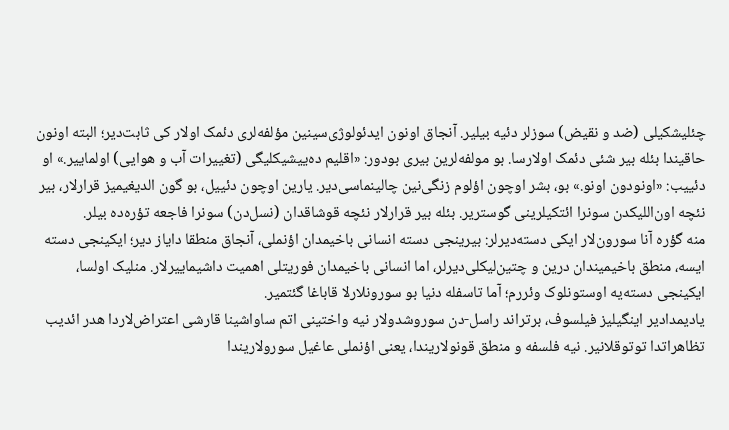چئلیشکیلی (ضد و نقیض) سوزلر دئیه بیلیر. آنجاق اونون ایدئولوژی‌سینین مؤلفه‌لری دئمک اولار کی ثابت‌دیر؛ البته اونون حاقیندا بئله بیر شئی دئمک اولارسا. بو مولفه‌لرین بیری بودور: «اقلیم ده‌ییشیکلیگی (تغییرات آب و هوایی) اولماییر.» او دئییب: «اونودون اونو.» بو، بشر اوچون اؤلوم زنگی‌نین چالینماسی‌دیر. یارین اوچون دئییل، بو گون الدیغیمیز قرارلار، بیر نئچه اون‌اللیکدن سونرا ائتکیلرینی گوستریر. بئله بیر قرارلار نئچه قوشاقدان (نسل‌دن) سونرا فاجعه تؤره‌ده بیلر.
منه گؤره آنا سورون‌لار ایکی دسته‌دیرلر: بیرینجی دسته انسانی باخیمدان اؤنملی‌، آنجاق منطقا دایاز‌ دیر؛ ایکینجی دسته ایسه، منطق باخیمیندان درین و چتین‌لیکلی‌دیرلر، اما انسانی باخیمدان فوریتلی اهمیت داشیماییرلار. منلیک اولسا، ایکینجی دسته‌یه اوستونلوک وئررم؛ آما تاسفله دنیا بو سورونلارلا قاباغا گئتمیر.
یادیمدادیر اینگیلیز فیلسوف، برتراند راسل-دن سوروشدولار نیه واختینی اتم ساواشینا قارشی اعتراض‌لاردا هدر ائدیب تظاهراتدا توتوقلانیر. نیه فلسفه و منطق قونولاریندا، یعنی اؤنملی عاغیل سورولاریندا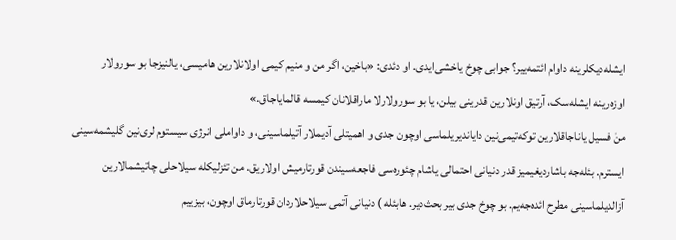ایشله‌دیکلرینه داوام ائتمه‌ییر؟ جوابی چوخ یاخشی‌ایدی. او دئدی: «باخین، اگر من و منیم کیمی اولانلارین هامیسی، یالنیزجا بو سورولار اوزه‌رینه ایشله‌سک، آرتیق اونلارین قدرینی بیلن، یا بو سورولارلا ماراقلانان کیمسه قالمایاجاق.»
منٰ فسیل یاناجاقلارین توکه‌تیمی‌نین دایاندیریلماسی اوچون جدی و اهمیتلی آدیملار آتیلماسینی، و داواملی انرژی سیستوم لری‌نین گلیشمه‌سینی ایسترم. بئله‌جه باشاردیغیمیز قدر دنیانی احتمالی یاشام چئوره‌سی فاجعه‌سیندن قورتارمیش اولاریق. من تئزلیکله سیلاحلی چاتیشمالارین آزالدیلماسینی مطرح ائده‌جه‌یم. بو چوخ جدی بیر بحث‌دیر. هابئله ) دنیانی آتمی سیلاحلاردان قورتارماق اوچون، بیزییم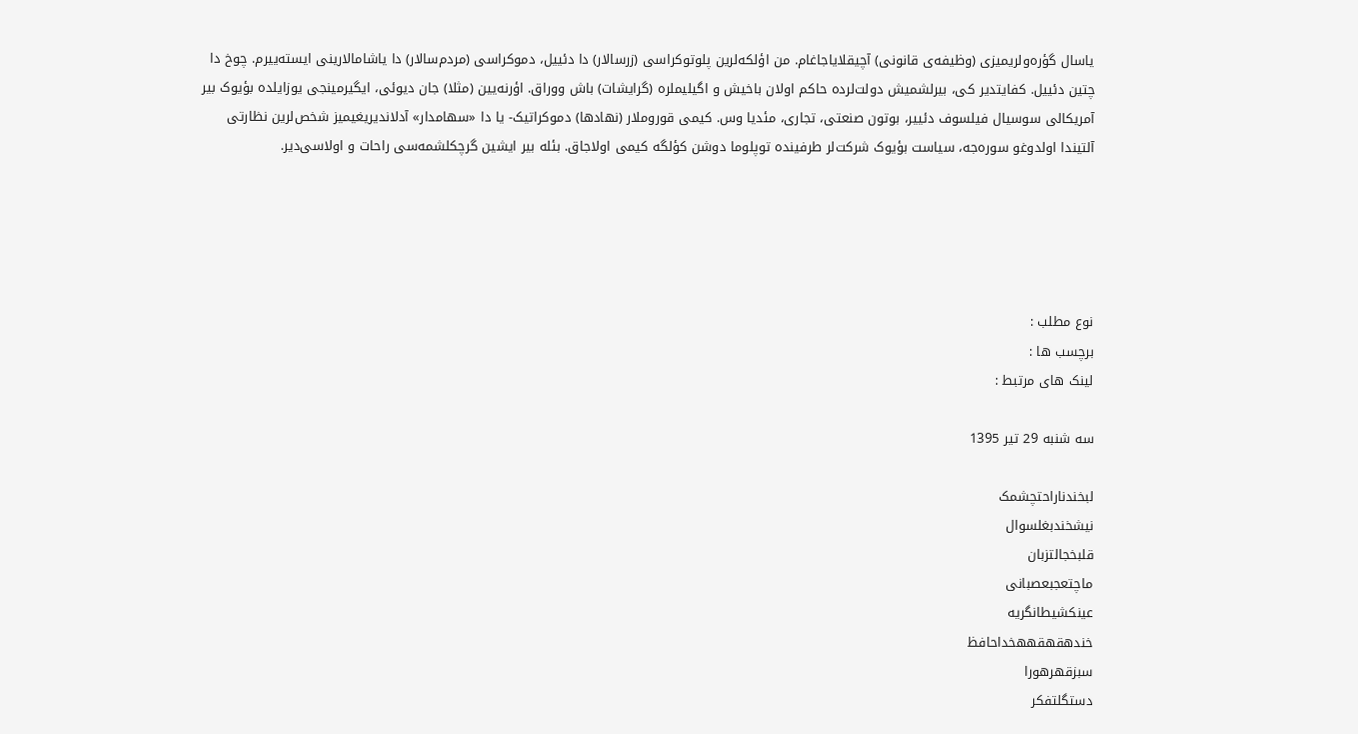یاسال گؤره‌ولریمیزی (وظیفه‌ی‌ قانونی) آچیقلایاجاغام. من اؤلکه‌لرین پلوتوکراسی (زرسالار) دا دئییل، دموکراسی (مردم‌سالار) دا یاشامالارینی ایسته‌ییرم. چوخ دا چتین دئییل. کفایتدیر کی، بیرلشمیش دولت‌لرده حاکم اولان باخیش و اگیلیملره (گرایشات) باش ووراق. اؤرنه‌یین (مثلا) جان دیوئی، ایگیرمینجی یوزایلده بؤیوک بیر آمریکالی سوسیال فیلسوف دئییر، بوتون صنعتی، تجاری، مئدیا وس. کیمی قوروملار (نهادها) دموکراتیک- یا دا «سهامدار» آدلاندیریغیمیز شخص‌لرین نظارتی آلتیندا اولدوغو سوره‌جه، سیاست بؤیوک شرکت‌لر طرفینده توپلوما دوشن کؤلگه‌ کیمی اولاجاق. بئله بیر ایشین گرچکلشمه‌سی راحات و اولاسی‌دیر.





نوع مطلب :
برچسب ها :
لینک های مرتبط :

سه شنبه 29 تیر 1395

لبخندناراحتچشمک
نیشخندبغلسوال
قلبخجالتزبان
ماچتعجبعصبانی
عینکشیطانگریه
خندهقهقههخداحافظ
سبزقهرهورا
دستگلتفکر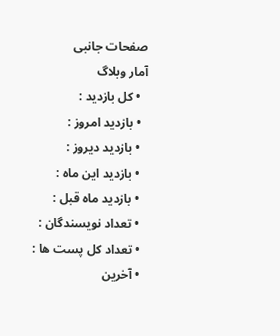صفحات جانبی
آمار وبلاگ
  • کل بازدید :
  • بازدید امروز :
  • بازدید دیروز :
  • بازدید این ماه :
  • بازدید ماه قبل :
  • تعداد نویسندگان :
  • تعداد کل پست ها :
  • آخرین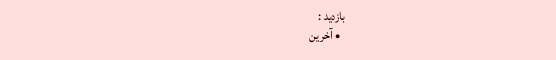بازدید :
  • آخرین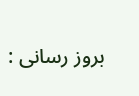بروز رسانی :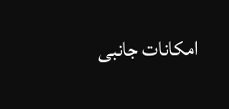امکانات جانبی